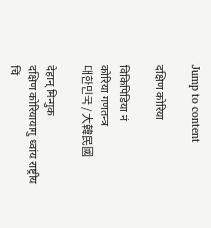Jump to content

दक्षिण कोरिया

विकिपिडिया नं
कोरिया गणतन्त्र
대한민국 / 大韓民國

देहान् मिन्गुक
दक्षिण कोरियायागु ध्वांय राष्ट्रीय चिं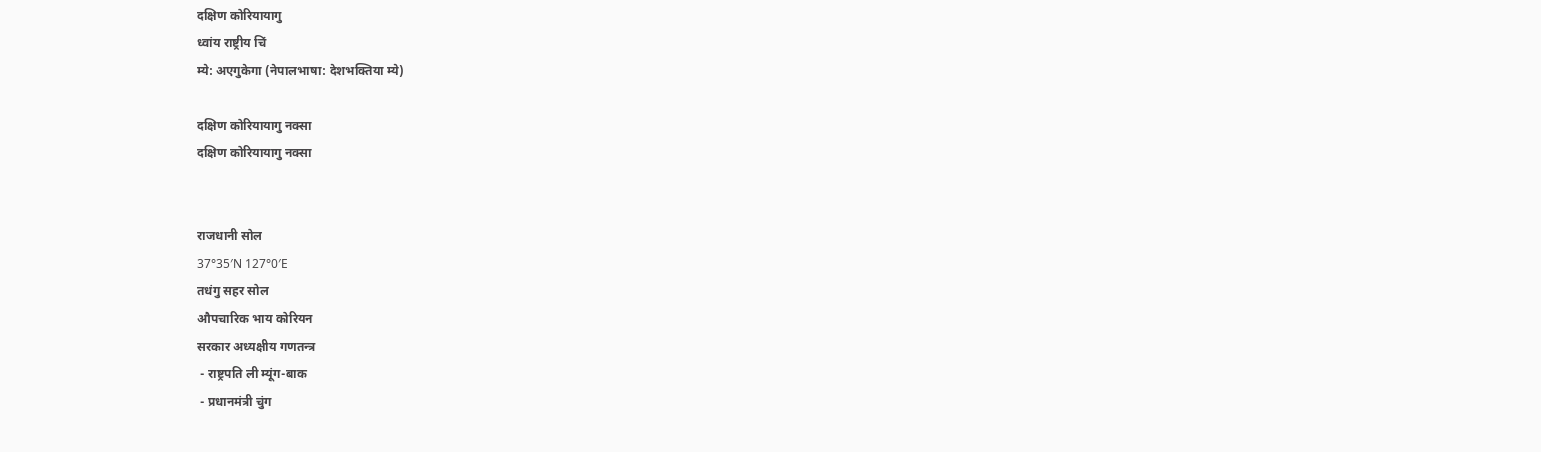दक्षिण कोरियायागु
ध्वांय राष्ट्रीय चिं
म्ये: अएगुकेगा (नेपालभाषा: देशभक्तिया म्ये)

दक्षिण कोरियायागु नक्सा
दक्षिण कोरियायागु नक्सा


राजधानी सोल
37°35′N 127°0′E
तधंगु सहर सोल
औपचारिक भाय कोरियन
सरकार अध्यक्षीय गणतन्त्र
 - राष्ट्रपति ली म्यूंग-बाक
 - प्रधानमंत्री चुंग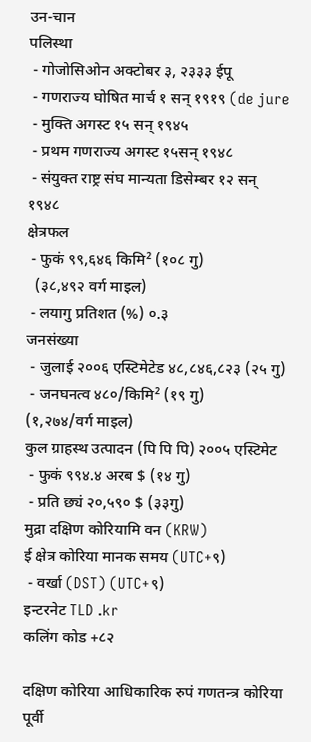उन-चान
पलिस्था
 - गोजोसिओन अक्टोबर ३, २३३३ ईपू
 - गणराज्य घोषित मार्च १ सन् १९१९ (de jure
 - मुक्ति अगस्ट १५ सन् १९४५
 - प्रथम गणराज्य अगस्ट १५सन् १९४८
 - संयुक्त राष्ट्र संघ मान्यता डिसेम्बर १२ सन् १९४८
क्षेत्रफल
 - फुकं ९९,६४६ किमि² (१०८ गु)
  (३८,४९२ वर्ग माइल)
 - लयागु प्रतिशत (%) ०.३
जनसंख्या
 - जुलाई २००६ एस्टिमेटेड ४८,८४६,८२३ (२५ गु)
 - जनघनत्व ४८०/किमि² (१९ गु)
(१,२७४/वर्ग माइल)
कुल ग्राहस्थ उत्पादन (पि पि पि) २००५ एस्टिमेट
 - फुकं ९९४.४ अरब $ (१४ गु)
 - प्रति छ्यं २०,५९० $ (३३गु)
मुद्रा दक्षिण कोरियामि वन (KRW)
ई क्षेत्र कोरिया मानक समय (UTC+९)
 - वर्खा (DST) (UTC+९)
इन्टरनेट TLD .kr
कलिंग कोड +८२

दक्षिण कोरिया आधिकारिक रुपं गणतन्त्र कोरिया पूर्वी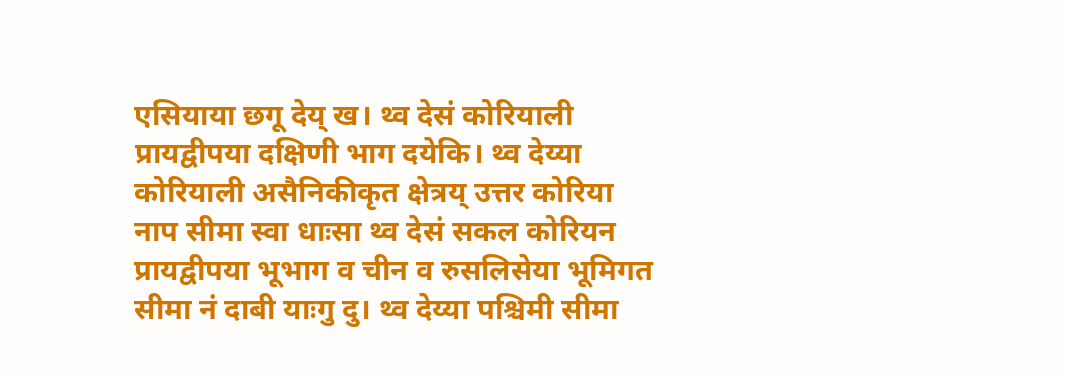एसियाया छगू देय् ख। थ्व देसं कोरियाली प्रायद्वीपया दक्षिणी भाग दयेकि। थ्व देय्या कोरियाली असैनिकीकृत क्षेत्रय् उत्तर कोरिया नाप सीमा स्वा धाःसा थ्व देसं सकल कोरियन प्रायद्वीपया भूभाग व चीन व रुसलिसेया भूमिगत सीमा नं दाबी याःगु दु। थ्व देय्या पश्चिमी सीमा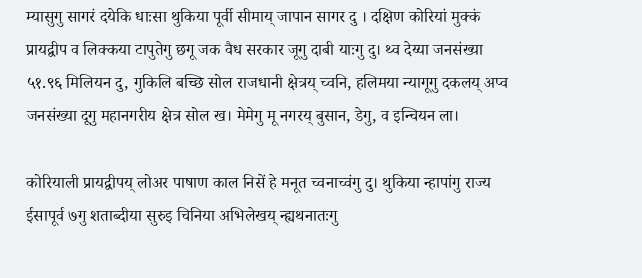म्यासुगु सागरं दयेकि धाःसा थुकिया पूर्वी सीमाय् जापान सागर दु । दक्षिण कोरियां मुक्कं प्रायद्वीप व लिक्कया टापुतेगु छगू जक वैध सरकार जूगु दाबी याःगु दु। थ्व देय्या जनसंख्या ५१.९६ मिलियन दु, गुकिलि बच्छि सोल राजधानी क्षेत्रय् च्वनि, हलिमया न्यागूगु दकलय् अप्व जनसंख्या दूगु महानगरीय क्षेत्र सोल ख। मेमेगु मू नगरय् बुसान, डेगु, व इन्चियन ला।

कोरियाली प्रायद्वीपय् लोअर पाषाण काल निसें हे मनूत च्वनाच्वंगु दु। थुकिया न्हापांगु राज्य ईसापूर्व ७गु शताब्दीया सुरुइ चिनिया अभिलेखय् न्ह्यथनातःगु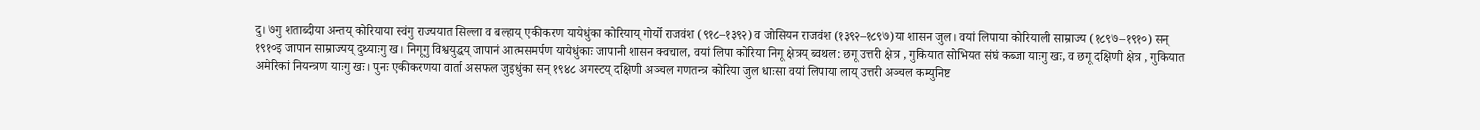दु। ७गु शताब्दीया अन्तय् कोरियाया स्वंगु राज्ययात सिल्ला व बल्हाय् एकीकरण यायेधुंका कोरियाय् गोर्यो राजवंश (९१८–१३९२) व जोसियन राजवंश (१३९२–१८९७)या शासन जुल। वयां लिपाया कोरियाली साम्राज्य (१८९७–१९१०) सन् १९१०इ जापान साम्राज्यय् दुथ्याःगु ख। निगूगु विश्वयुद्धय् जापानं आत्मसमर्पण यायेधुंकाः जापानी शासन क्वचाल, वयां लिपा कोरिया निगू क्षेत्रय् ब्वथल: छगू उत्तरी क्षेत्र , गुकियात सोभियत संघं कब्जा याःगु खः, व छगू दक्षिणी क्षेत्र , गुकियात अमेरिकां नियन्त्रण याःगु खः। पुनः एकीकरणया वार्ता असफल जुइधुंका सन् १९४८ अगस्टय् दक्षिणी अञ्चल गणतन्त्र कोरिया जुल धाःसा वयां लिपाया लाय् उत्तरी अञ्चल कम्युनिष्ट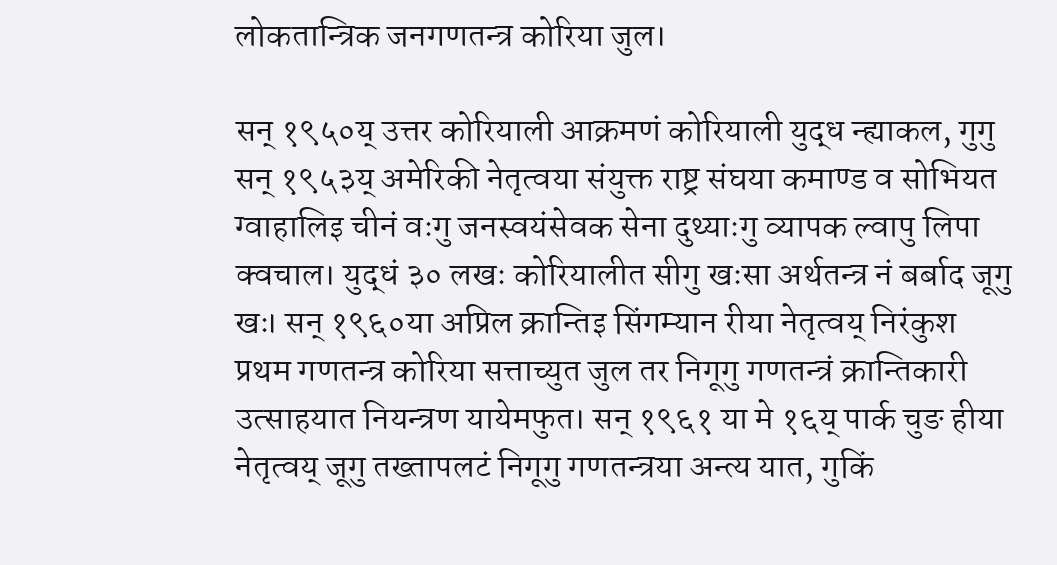लोकतान्त्रिक जनगणतन्त्र कोरिया जुल।

सन् १९५०य् उत्तर कोरियाली आक्रमणं कोरियाली युद्ध न्ह्याकल, गुगु सन् १९५३य् अमेरिकी नेतृत्वया संयुक्त राष्ट्र संघया कमाण्ड व सोभियत ग्वाहालिइ चीनं वःगु जनस्वयंसेवक सेना दुथ्याःगु व्यापक ल्वापु लिपा क्वचाल। युद्धं ३० लखः कोरियालीत सीगु खःसा अर्थतन्त्र नं बर्बाद जूगु खः। सन् १९६०या अप्रिल क्रान्तिइ सिंगम्यान रीया नेतृत्वय् निरंकुश प्रथम गणतन्त्र कोरिया सत्ताच्युत जुल तर निगूगु गणतन्त्रं क्रान्तिकारी उत्साहयात नियन्त्रण यायेमफुत। सन् १९६१ या मे १६य् पार्क चुङ हीया नेतृत्वय् जूगु तख्तापलटं निगूगु गणतन्त्रया अन्त्य यात, गुकिं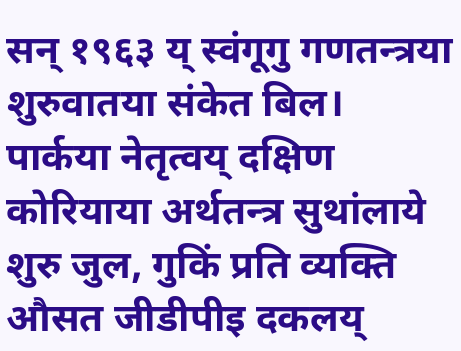सन् १९६३ य् स्वंगूगु गणतन्त्रया शुरुवातया संकेत बिल। पार्कया नेतृत्वय् दक्षिण कोरियाया अर्थतन्त्र सुथांलाये शुरु जुल, गुकिं प्रति व्यक्ति औसत जीडीपीइ दकलय्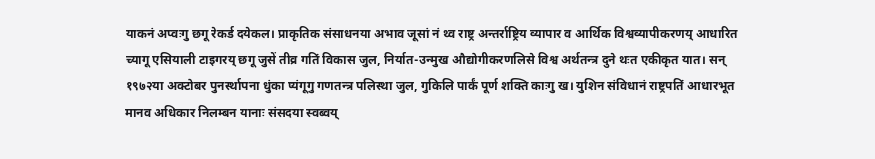याकनं अप्वःगु छगू रेकर्ड दयेकल। प्राकृतिक संसाधनया अभाव जूसां नं थ्व राष्ट्र अन्तर्राष्ट्रिय व्यापार व आर्थिक विश्वव्यापीकरणय् आधारित च्यागू एसियाली टाइगरय् छगू जुसें तीव्र गतिं विकास जुल, निर्यात-उन्मुख औद्योगीकरणलिसे विश्व अर्थतन्त्र दुने थःत एकीकृत यात। सन् १९७२या अक्टोबर पुनर्स्थापना धुंका प्यंगूगु गणतन्त्र पलिस्था जुल, गुकिलि पार्कं पूर्ण शक्ति काःगु ख। युशिन संविधानं राष्ट्रपतिं आधारभूत मानव अधिकार निलम्बन यानाः संसदया स्वब्वय्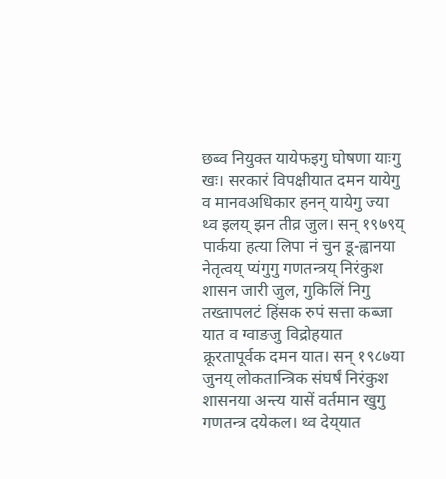छब्व नियुक्त यायेफइगु घोषणा याःगु खः। सरकारं विपक्षीयात दमन यायेगु व मानवअधिकार हनन् यायेगु ज्या थ्व इलय् झन तीव्र जुल। सन् १९७९य् पार्कया हत्या लिपा नं चुन डू-ह्वानया नेतृत्वय् प्यंगुगु गणतन्त्रय् निरंकुश शासन जारी जुल, गुकिलिं निगु तख्तापलटं हिंसक रुपं सत्ता कब्जा यात व ग्वाङजु विद्रोहयात क्रूरतापूर्वक दमन यात। सन् १९८७या जुनय् लोकतान्त्रिक संघर्षं निरंकुश शासनया अन्त्य यासें वर्तमान खुगु गणतन्त्र दयेकल। थ्व देय्‌यात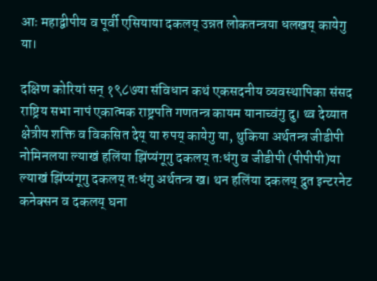आः महाद्वीपीय व पूर्वी एसियाया दकलय् उन्नत लोकतन्त्रया धलखय् कायेगु या।

दक्षिण कोरियां सन् १९८७या संविधान कथं एकसदनीय व्यवस्थापिका संसद राष्ट्रिय सभा नापं एकात्मक राष्ट्रपति गणतन्त्र कायम यानाच्वंगु दु। थ्व देय्यात क्षेत्रीय शक्ति व विकसित देय् या रुपय् कायेगु या, थुकिया अर्थतन्त्र जीडीपी नोमिनलया ल्याखं हलिंया झिंप्यंगूगु दकलय् तःधंगु व जीडीपी (पीपीपी)या ल्याखं झिंप्यंगूगु दकलय् तःधंगु अर्थतन्त्र ख। थन हलिंया दकलय् द्रुत इन्टरनेट कनेक्सन व दकलय् घना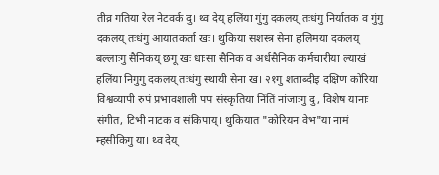तीव्र गतिया रेल नेटवर्क दु। थ्व देय् हलिंया गुंगु दकलय् तःधंगु निर्यातक व गुंगु दकलय् तःधंगु आयातकर्ता खः। थुकिया सशस्त्र सेना हलिमया दकलय् बल्लाःगु सैनिकय् छगू खः धाःसा सैनिक व अर्धसैनिक कर्मचारीया ल्याखं हलिंया निगुगु दकलय् तःधंगु स्थायी सेना ख। २१गु शताब्दीइ दक्षिण कोरिया विश्वव्यापी रुपं प्रभावशाली पप संस्कृतिया निंतिं नांजाःगु दु, विशेष यानाः संगीत, टिभी नाटक व संकिपाय्। थुकियात "कोरियन वेभ"या नामं म्हसीकिगु या। थ्व देय्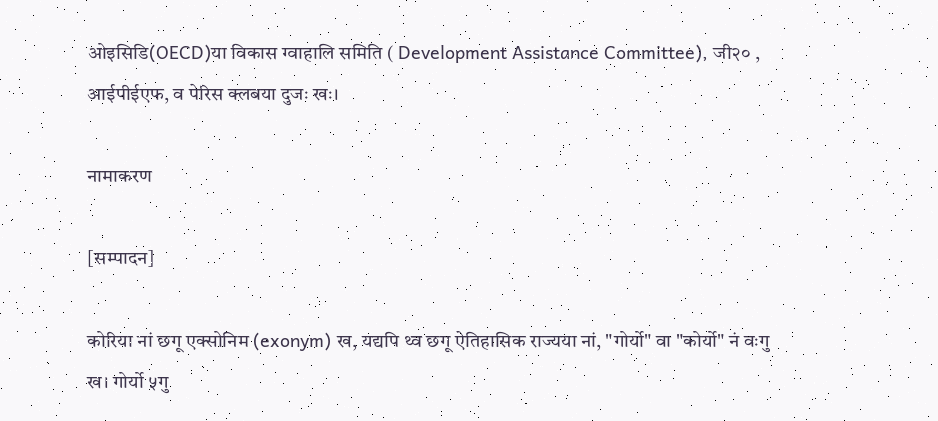ओइसिडि(OECD)या विकास ग्वाहालि समिति ( Development Assistance Committee), जी२० , आईपीईएफ, व पेरिस क्लबया दुजः खः।

नामाकरण

[सम्पादन]

कोरिया नां छगू एक्सोनिम (exonym) ख, यद्यपि थ्व छगू ऐतिहासिक राज्यया नां, "गोर्यो" वा "कोर्यो" नं वःगु ख। गोर्यो ५गु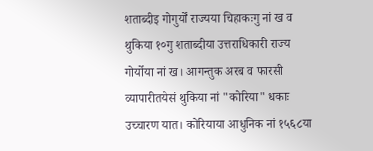शताब्दीइ गोगुर्यों राज्यया चिहाकःगु नां ख व थुकिया १०गु शताब्दीया उत्तराधिकारी राज्य गोर्योया नां ख। आगन्तुक अरब व फारसी व्यापारीतयेसं थुकिया नां "कोरिया" धकाः उच्चारण यात। कोरियाया आधुनिक नां १५६८या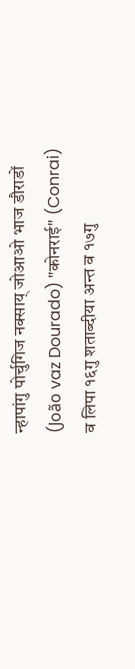न्हापांगु पोर्चुगिज नक्साय् जोआओ भाज डौराडों (João vaz Dourado) "कोनराई" (Conrai) व लिपा १६गु शताब्दीया अन्त व १७गु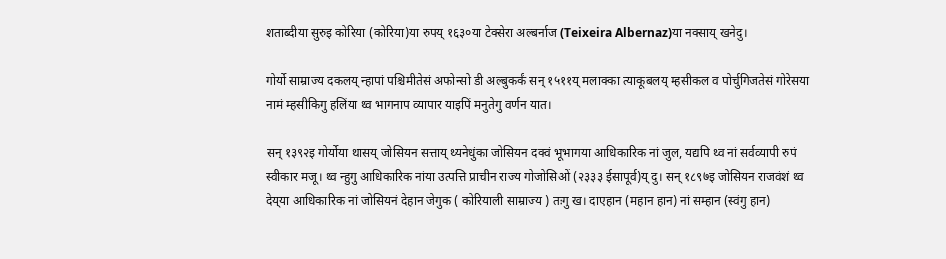शताब्दीया सुरुइ कोरिया (कोरिया)या रुपय् १६३०या टेक्सेरा अल्बर्नाज (Teixeira Albernaz)या नक्साय् खनेदु।

गोर्यो साम्राज्य दकलय् न्हापां पश्चिमीतेसं अफोन्सो डी अल्बुकर्कं सन् १५११य् मलाक्का त्याकूबलय् म्हसीकल व पोर्चुगिजतेसं गोरेसया नामं म्हसीकिगु हलिंया थ्व भागनाप व्यापार याइपिं मनुतेगु वर्णन यात।

सन् १३९२इ गोर्योया थासय् जोसियन सत्ताय् थ्यनेधुंका जोसियन दक्वं भूभागया आधिकारिक नां जुल, यद्यपि थ्व नां सर्वव्यापी रुपं स्वीकार मजू। थ्व न्हुगु आधिकारिक नांया उत्पत्ति प्राचीन राज्य गोजोसिओं (२३३३ ईसापूर्व)य् दु। सन् १८९७इ जोसियन राजवंशं थ्व देय्‌या आधिकारिक नां जोसियनं देहान जेगुक ( कोरियाली साम्राज्य ) तःगु ख। दाएहान (महान हान) नां सम्हान (स्वंगु हान)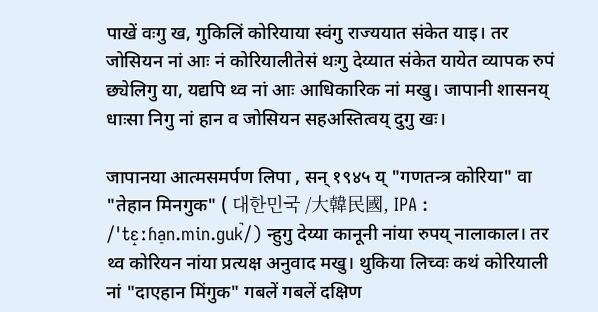पाखें वःगु ख, गुकिलिं कोरियाया स्वंगु राज्ययात संकेत याइ। तर जोसियन नां आः नं कोरियालीतेसं थःगु देय्यात संकेत यायेत व्यापक रुपं छ्येलिगु या, यद्यपि थ्व नां आः आधिकारिक नां मखु। जापानी शासनय् धाःसा निगु नां हान व जोसियन सहअस्तित्वय् दुगु खः।

जापानया आत्मसमर्पण लिपा , सन् १९४५ य् "गणतन्त्र कोरिया" वा "तेहान मिनगुक" ( 대한민국 /大韓民國, IPA : /ˈtɛ̝ːɦa̠n.min.ɡuk̚/) न्हुगु देय्या कानूनी नांया रुपय् नालाकाल। तर थ्व कोरियन नांया प्रत्यक्ष अनुवाद मखु। थुकिया लिच्वः कथं कोरियाली नां "दाएहान मिंगुक" गबलें गबलें दक्षिण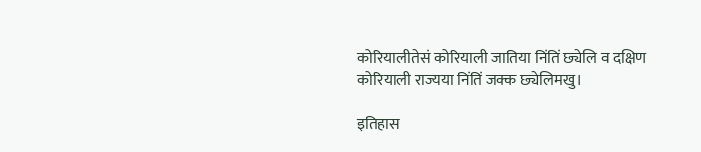कोरियालीतेसं कोरियाली जातिया निंतिं छ्येलि व दक्षिण कोरियाली राज्यया निंतिं जक्क छ्येलिमखु।

इतिहास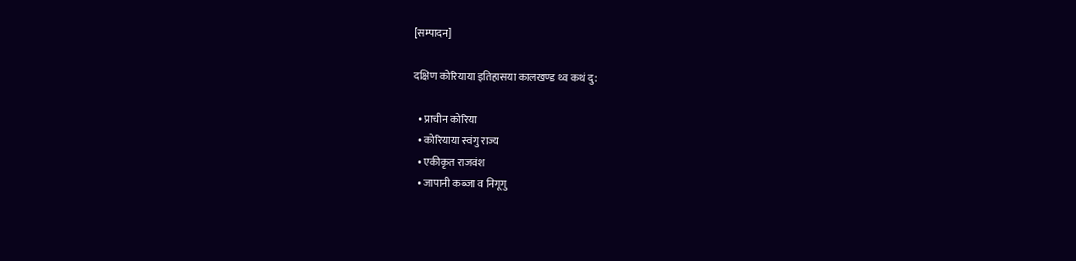[सम्पादन]

दक्षिण कोरियाया इतिहासया कालखण्ड थ्व कथं दु:

  • प्राचीन कोरिया
  • कोरियाया स्वंगु राज्य
  • एकीकृत राजवंश
  • जापानी कब्जा व निगूगु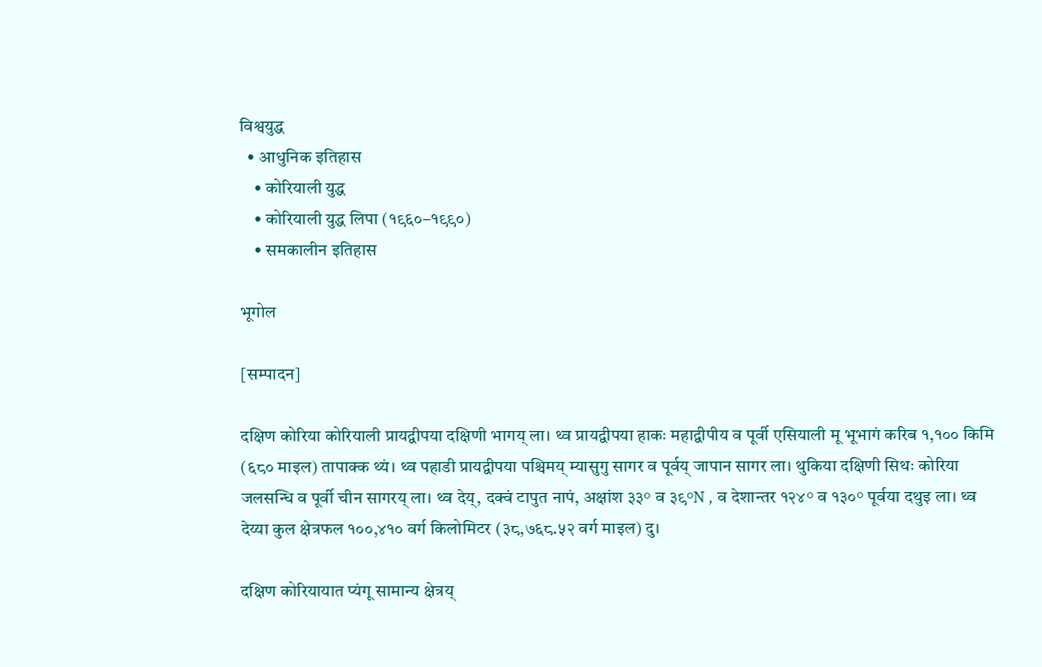विश्वयुद्ध
  • आधुनिक इतिहास
    • कोरियाली युद्ध
    • कोरियाली युद्ध लिपा (१९६०–१९९०)
    • समकालीन इतिहास

भूगोल

[सम्पादन]

दक्षिण कोरिया कोरियाली प्रायद्वीपया दक्षिणी भागय् ला। थ्व प्रायद्वीपया हाकः महाद्वीपीय व पूर्वी एसियाली मू भूभागं करिब १,१०० किमि (६८० माइल) तापाक्क थ्यं। थ्व पहाडी प्रायद्वीपया पश्चिमय् म्यासुगु सागर व पूर्वय् जापान सागर ला। थुकिया दक्षिणी सिथः कोरिया जलसन्धि व पूर्वी चीन सागरय् ला। थ्व देय्, दक्वं टापुत नापं, अक्षांश ३३° व ३९°N , व देशान्तर १२४° व १३०° पूर्वया दथुइ ला। थ्व देय्या कुल क्षेत्रफल १००,४१० वर्ग किलोमिटर (३८,७६८.५२ वर्ग माइल) दु।

दक्षिण कोरियायात प्यंगू सामान्य क्षेत्रय्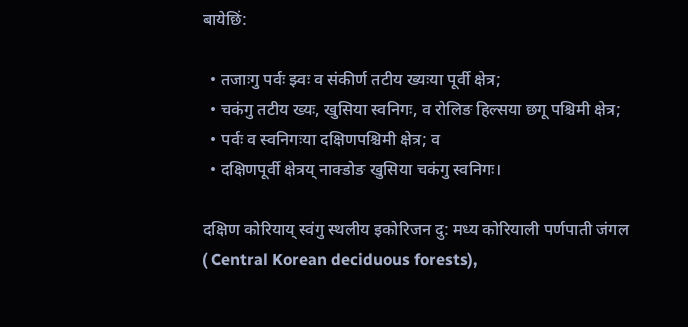बायेछिं:

  • तजाःगु पर्वः झ्वः व संकीर्ण तटीय ख्यःया पूर्वी क्षेत्र;
  • चकंगु तटीय ख्यः, खुसिया स्वनिगः, व रोलिङ हिल्सया छगू पश्चिमी क्षेत्र;
  • पर्वः व स्वनिगःया दक्षिणपश्चिमी क्षेत्र; व
  • दक्षिणपूर्वी क्षेत्रय् नाक्डोङ खुसिया चकंगु स्वनिगः।

दक्षिण कोरियाय् स्वंगु स्थलीय इकोरिजन दु: मध्य कोरियाली पर्णपाती जंगल ( Central Korean deciduous forests),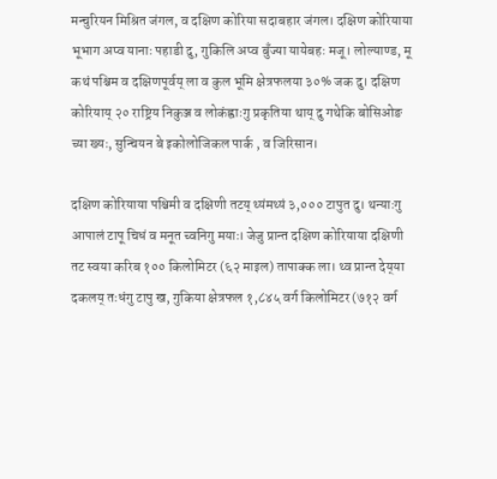मन्चुरियन मिश्रित जंगल, व दक्षिण कोरिया सदाबहार जंगल। दक्षिण कोरियाया भूभाग अप्व यानाः पहाडी दु, गुकिलि अप्व बुँज्या यायेबहः मजू। लोल्याण्ड, मू कथं पश्चिम व दक्षिणपूर्वय् ला व कुल भूमि क्षेत्रफलया ३०% जक दु। दक्षिण कोरियाय् २० राष्ट्रिय निकुञ्ज व लोकंह्वाःगु प्रकृतिया थाय् दु गथेकि बोसिओङ च्या ख्यः, सुन्चियन बे इकोलोजिकल पार्क , व जिरिसान।

दक्षिण कोरियाया पश्चिमी व दक्षिणी तटय् थ्यंमथ्यं ३,००० टापुत दु। थन्याःगु आपालं टापू चिधं व मनूत च्वनिगु मयाः। जेजु प्रान्त दक्षिण कोरियाया दक्षिणी तट स्वया करिब १०० किलोमिटर (६२ माइल) तापाक्क ला। थ्व प्रान्त देय्‌या दकलय् तःधंगु टापु ख, गुकिया क्षेत्रफल १,८४५ वर्ग किलोमिटर (७१२ वर्ग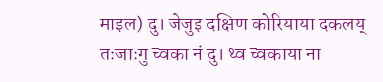माइल) दु। जेजुइ दक्षिण कोरियाया दकलय् तःजाःगु च्वका नं दु। थ्व च्वकाया ना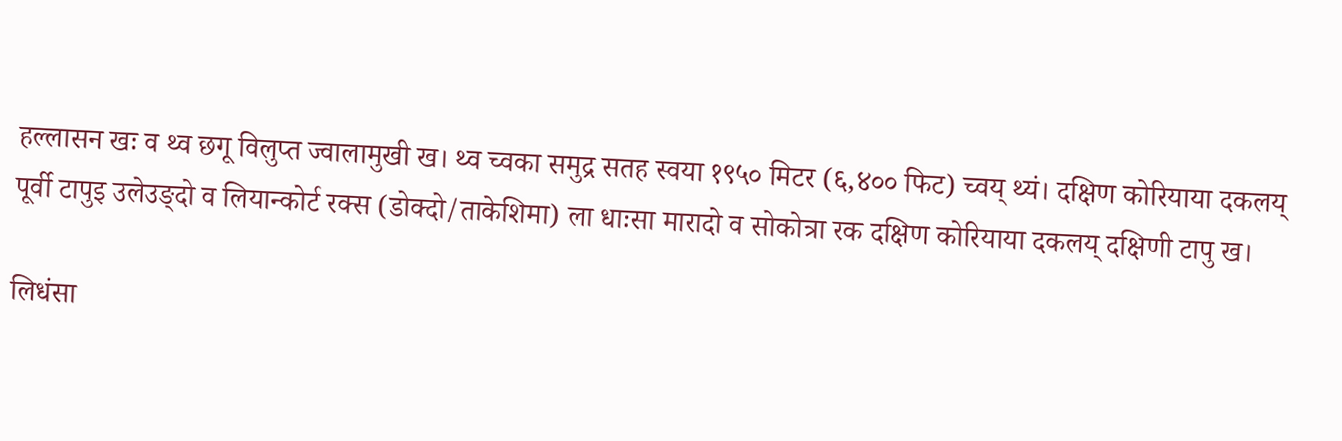हल्लासन खः व थ्व छगू विलुप्त ज्वालामुखी ख। थ्व च्वका समुद्र सतह स्वया १९५० मिटर (६,४०० फिट) च्वय् थ्यं। दक्षिण कोरियाया दकलय् पूर्वी टापुइ उलेउङ्दो व लियान्कोर्ट रक्स (डोक्दो/ताकेशिमा) ला धाःसा मारादो व सोकोत्रा रक दक्षिण कोरियाया दकलय् दक्षिणी टापु ख।

लिधंसा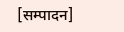[सम्पादन]